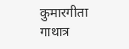कुमारगीता गाथात्र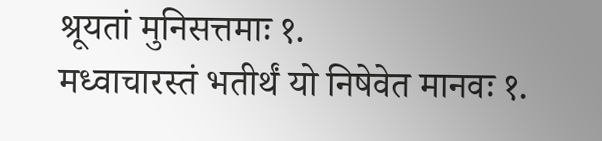श्रूयतां मुनिसत्तमाः १.
मध्वाचारस्तं भतीर्थं यो निषेवेत मानवः १.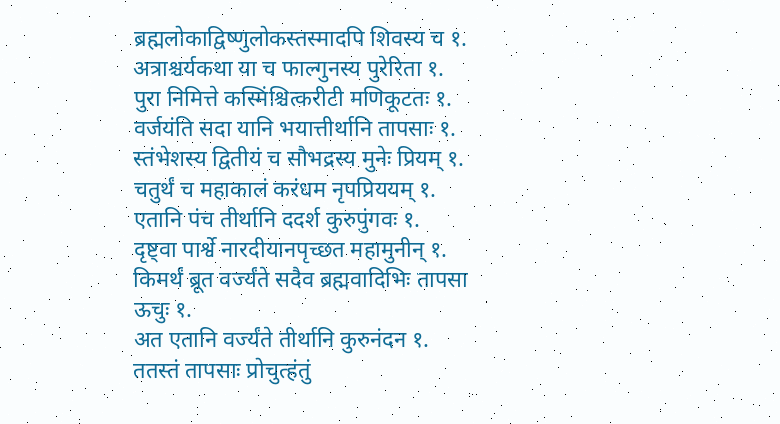ब्रह्मलोकाद्विष्णुलोकस्तस्मादपि शिवस्य च १.
अत्राश्चर्यकथा या च फाल्गुनस्य पुरेरिता १.
पुरा निमित्ते कस्मिंश्चित्करीटी मणिकूटतः १.
वर्जयंति सदा यानि भयात्तीर्थानि तापसाः १.
स्तंभेशस्य द्वितीयं च सौभद्रस्य मुनेः प्रियम् १.
चतुर्थं च महाकालं करंधम नृपप्रिययम् १.
एतानि पंच तीर्थानि ददर्श कुरुपुंगवः १.
दृष्ट्वा पार्श्वे नारदीयानपृच्छत महामुनीन् १.
किमर्थं ब्रूत वर्ज्यंते सदैव ब्रह्मवादिभिः तापसा ऊचुः १.
अत एतानि वर्ज्यंते तीर्थानि कुरुनंदन १.
ततस्तं तापसाः प्रोचुत्हंतुं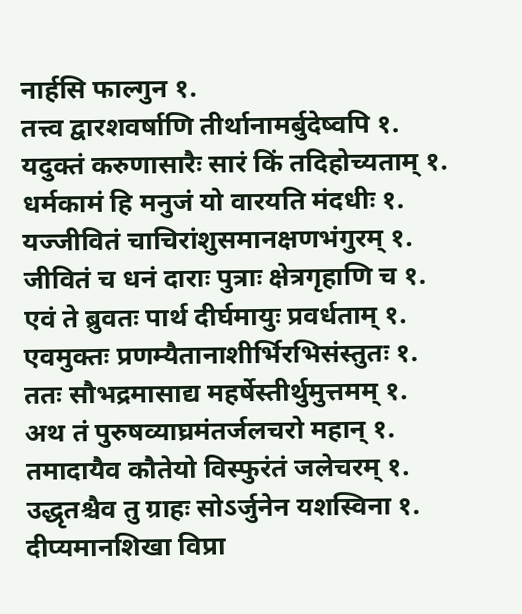नार्हसि फाल्गुन १.
तत्त्व द्वारशवर्षाणि तीर्थानामर्बुदेष्वपि १.
यदुक्तं करुणासारैः सारं किं तदिहोच्यताम् १.
धर्मकामं हि मनुजं यो वारयति मंदधीः १.
यज्जीवितं चाचिरांशुसमानक्षणभंगुरम् १.
जीवितं च धनं दाराः पुत्राः क्षेत्रगृहाणि च १.
एवं ते ब्रुवतः पार्थ दीर्घमायुः प्रवर्धताम् १.
एवमुक्तः प्रणम्यैतानाशीर्भिरभिसंस्तुतः १.
ततः सौभद्रमासाद्य महर्षेस्तीर्थुमुत्तमम् १.
अथ तं पुरुषव्याघ्रमंतर्जलचरो महान् १.
तमादायैव कौतेयो विस्फुरंतं जलेचरम् १.
उद्धृतश्चैव तु ग्राहः सोऽर्जुनेन यशस्विना १.
दीप्यमानशिखा विप्रा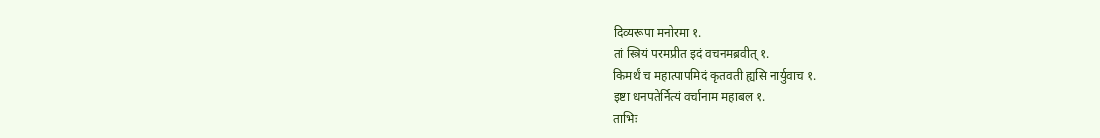दिव्यरूपा मनोरमा १.
तां स्त्रियं परमप्रीत इदं वचनमब्रवीत् १.
किमर्थं च महात्पापमिदं कृतवती ह्यसि नार्युवाच १.
इष्टा धनपतेर्नित्यं वर्चानाम महाबल १.
ताभिः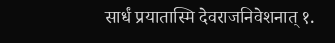सार्धं प्रयातास्मि देवराजनिवेशनात् १.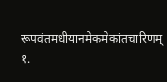रूपवंतमधीयानमेकमेकांतचारिणम् १.